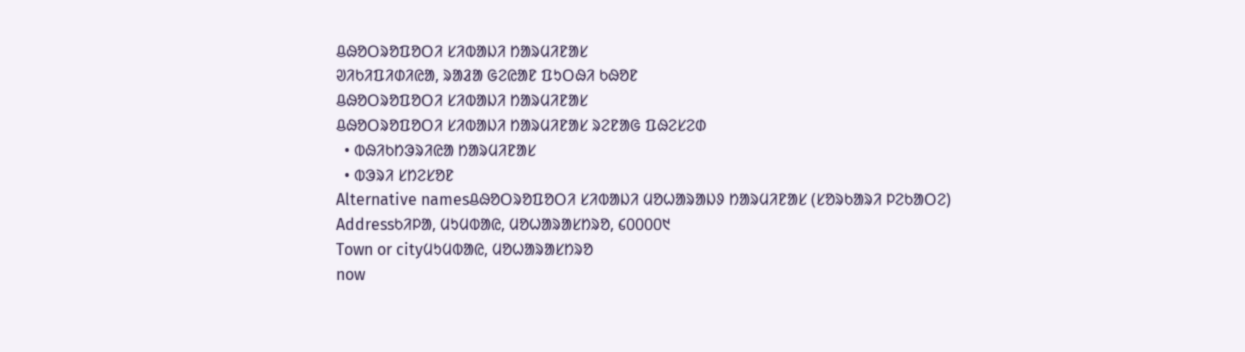ᱪᱷᱚᱛᱨᱚᱯᱚᱛᱤ ᱥᱤᱵᱟᱡᱤ ᱴᱟᱨᱢᱤᱱᱟᱥ
ᱣᱤᱠᱤᱯᱤᱰᱤᱭᱟ, ᱨᱟᱲᱟ ᱜᱮᱭᱟᱱ ᱯᱩᱛᱷᱤ ᱠᱷᱚᱱ
ᱪᱷᱚᱛᱨᱚᱯᱚᱛᱤ ᱥᱤᱵᱟᱡᱤ ᱴᱟᱨᱢᱤᱱᱟᱥ
ᱪᱷᱚᱛᱨᱚᱯᱚᱛᱤ ᱥᱤᱵᱟᱡᱤ ᱴᱟᱨᱢᱤᱱᱟᱥ ᱨᱮᱱᱟᱜ ᱯᱷᱮᱥᱮᱰ
  • ᱵᱷᱤᱠᱴᱳᱨᱤᱭᱟ ᱴᱟᱨᱢᱤᱱᱟᱥ
  • ᱵᱳᱨᱤ ᱥᱴᱮᱥᱚᱱ
Alternative namesᱪᱷᱚᱛᱨᱚᱯᱚᱛᱤ ᱥᱤᱵᱟᱡᱤ ᱢᱚᱦᱟᱨᱟᱡᱽ ᱴᱟᱨᱢᱤᱱᱟᱥ (ᱥᱚᱨᱠᱟᱨᱤ ᱞᱮᱠᱟᱛᱮ)
Addressᱠᱤᱞᱟ, ᱢᱩᱢᱵᱟᱭ, ᱢᱚᱦᱟᱨᱟᱥᱴᱨᱚ, ᱔᱐᱐᱐᱐᱑
Town or cityᱢᱩᱢᱵᱟᱭ, ᱢᱚᱦᱟᱨᱟᱥᱴᱨᱚ
now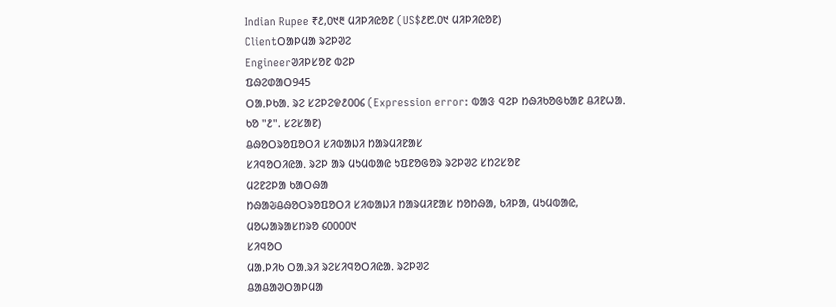Indian Rupee ₹᱒,᱐᱑᱓ ᱢᱤᱞᱤᱭᱚᱱ (US$᱒᱘.᱐᱑ ᱢᱤᱞᱤᱭᱚᱱ)
Clientᱛᱟᱞᱢᱟ ᱨᱮᱞᱣᱮ
Engineerᱣᱤᱞᱥᱚᱱ ᱵᱮᱞ
ᱯᱷᱮᱰᱟᱛ945
ᱛᱟᱹᱞᱠᱟᱹ ᱨᱮ ᱥᱮᱞᱮᱫ᱒᱐᱐᱔ (Expression error: ᱵᱟᱝ ᱧᱮᱞ ᱴᱷᱤᱠᱚᱜᱠᱟᱱ ᱪᱤᱱᱦᱟᱹ ᱠᱚ "᱒". ᱥᱮᱥᱟᱱ)
ᱪᱷᱚᱛᱨᱚᱯᱚᱛᱤ ᱥᱤᱵᱟᱡᱤ ᱴᱟᱨᱢᱤᱱᱟᱥ
ᱥᱤᱧᱚᱛᱤᱭᱟᱹ ᱨᱮᱞ ᱟᱨ ᱢᱩᱢᱵᱟᱭ ᱩᱯᱱᱚᱜᱚᱨ ᱨᱮᱞᱣᱮ ᱥᱴᱮᱥᱚᱱ
ᱢᱮᱱᱮᱞᱟ ᱠᱟᱛᱷᱟ
ᱴᱷᱟᱶᱪᱷᱚᱛᱨᱚᱯᱚᱛᱤ ᱥᱤᱵᱟᱡᱤ ᱴᱟᱨᱢᱤᱱᱟᱥ ᱴᱚᱴᱷᱟ, ᱠᱤᱞᱟ, ᱢᱩᱢᱵᱟᱭ, ᱢᱚᱦᱟᱨᱟᱥᱴᱨᱚ ᱔᱐᱐᱐᱐᱑
ᱥᱤᱧᱚᱛ
ᱢᱟᱹᱞᱤᱠ ᱛᱟᱹᱨᱤ ᱨᱮᱥᱤᱧᱚᱛᱤᱭᱟᱹ ᱨᱮᱞᱣᱮ
ᱪᱟᱪᱟᱣᱛᱟᱞᱢᱟ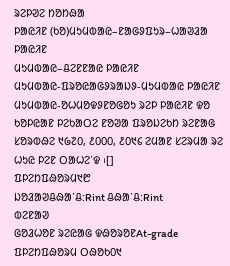ᱨᱮᱞᱣᱮ ᱴᱚᱴᱷᱟ
ᱞᱟᱭᱤᱱ (ᱠᱚ)ᱢᱩᱢᱵᱟᱭ–ᱱᱟᱜᱽᱯᱩᱨ–ᱦᱟᱣᱲᱟ ᱞᱟᱭᱤᱱ
ᱢᱩᱢᱵᱟᱭ–ᱪᱮᱱᱱᱟᱭ ᱞᱟᱭᱤᱱ
ᱢᱩᱢᱵᱟᱭ-ᱯᱨᱚᱭᱟᱜᱽᱨᱟᱡᱽ-ᱢᱩᱢᱵᱟᱭ ᱞᱟᱭᱤᱱ
ᱢᱩᱢᱵᱟᱭ-ᱚᱦᱢᱚᱫᱽᱱᱚᱜᱚᱩ ᱨᱮᱞ ᱞᱟᱭᱤᱱ ᱫᱚ ᱠᱚᱞᱭᱟᱱ ᱞᱮᱠᱟᱛᱮ ᱱᱚᱣᱟ ᱯᱨᱚᱡᱮᱠᱴ ᱨᱮᱱᱟᱜ ᱥᱚᱨᱵᱷᱮ ᱑᱙᱗᱐, ᱒᱐᱐᱐, ᱒᱐᱑᱔ ᱮᱢᱟᱱ ᱥᱮᱨᱢᱟ ᱨᱮ ᱦᱩᱭ ᱞᱮᱱ ᱛᱟᱦᱮᱸᱫ ᱾[]
ᱯᱞᱮᱴᱯᱷᱚᱨᱢ᱑᱘
ᱡᱚᱲᱟᱣᱪᱷᱟᱸᱪ:Rint ᱪᱷᱟᱸᱪ:Rint
ᱵᱮᱱᱟᱣ
ᱜᱚᱲᱦᱚᱱ ᱨᱮᱭᱟᱜ ᱫᱷᱚᱨᱚᱱAt-grade
ᱯᱞᱮᱴᱯᱷᱚᱨᱢ ᱛᱷᱚᱠ᱐᱑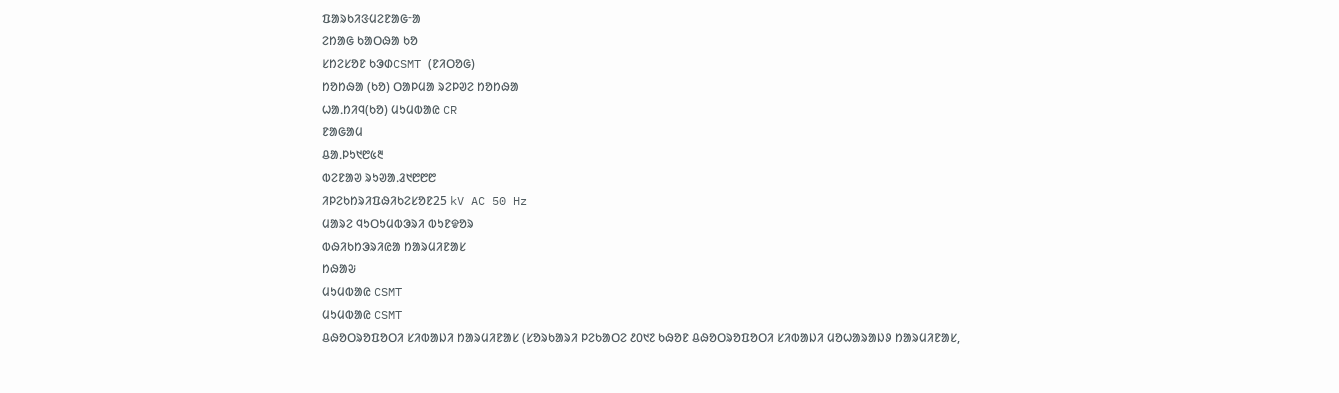ᱯᱟᱨᱠᱤᱝᱢᱮᱱᱟᱜᱼᱟ
ᱮᱴᱟᱜ ᱠᱟᱛᱷᱟ ᱠᱚ
ᱥᱴᱮᱥᱚᱱ ᱠᱳᱰCSMT (ᱱᱤᱛᱚᱜ)
ᱴᱚᱴᱷᱟ (ᱠᱚ) ᱛᱟᱞᱢᱟ ᱨᱮᱞᱣᱮ ᱴᱚᱴᱷᱟ
ᱦᱟᱹᱴᱤᱧ(ᱠᱚ) ᱢᱩᱢᱵᱟᱭ CR
ᱱᱟᱜᱟᱢ
ᱪᱟᱹᱞᱩ᱑᱘᱕᱓
ᱵᱮᱱᱟᱣ ᱨᱩᱣᱟᱹᱲ᱑᱘᱘᱘
ᱤᱞᱮᱠᱴᱨᱤᱯᱷᱤᱠᱮᱥᱚᱱ25 kV AC 50 Hz
ᱢᱟᱨᱮ ᱧᱩᱛᱩᱢᱵᱳᱨᱤ ᱵᱩᱱᱫᱚᱨ
ᱵᱷᱤᱠᱴᱳᱨᱤᱭᱟ ᱴᱟᱨᱢᱤᱱᱟᱥ
ᱴᱷᱟᱶ
ᱢᱩᱢᱵᱟᱭ CSMT
ᱢᱩᱢᱵᱟᱭ CSMT
ᱪᱷᱚᱛᱨᱚᱯᱚᱛᱤ ᱥᱤᱵᱟᱡᱤ ᱴᱟᱨᱢᱤᱱᱟᱥ (ᱥᱚᱨᱠᱟᱨᱤ ᱞᱮᱠᱟᱛᱮ ᱒᱐᱑᱗ ᱠᱷᱚᱱ ᱪᱷᱚᱛᱨᱚᱯᱚᱛᱤ ᱥᱤᱵᱟᱡᱤ ᱢᱚᱦᱟᱨᱟᱡᱽ ᱴᱟᱨᱢᱤᱱᱟᱥ,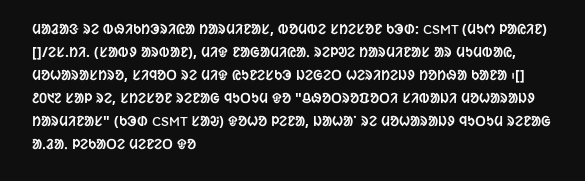ᱢᱟᱲᱟᱝ ᱨᱮ ᱵᱷᱤᱠᱴᱳᱨᱤᱭᱟ ᱴᱟᱨᱢᱤᱱᱟᱥ, ᱵᱚᱢᱵᱮ ᱥᱴᱮᱥᱚᱱ ᱠᱳᱰ: CSMT (ᱢᱩᱬ ᱞᱟᱭᱤᱱ) []/ᱮᱥ.ᱴᱤ. (ᱥᱟᱵᱽ ᱟᱨᱵᱟᱱ), ᱢᱤᱫ ᱱᱟᱜᱟᱢᱤᱭᱟᱹ ᱨᱮᱞᱣᱮ ᱴᱟᱨᱢᱤᱱᱟᱥ ᱟᱨ ᱢᱩᱢᱵᱟᱭ, ᱢᱚᱦᱟᱨᱟᱥᱴᱨᱚ, ᱥᱤᱧᱚᱛ ᱨᱮ ᱢᱤᱫ ᱭᱩᱱᱮᱥᱠᱳ ᱡᱮᱜᱮᱛ ᱦᱮᱨᱤᱴᱮᱡᱽ ᱴᱚᱴᱷᱟ ᱠᱟᱱᱟ ᱾[]
᱒᱐᱑᱗ ᱥᱟᱞ ᱨᱮ, ᱥᱴᱮᱥᱚᱱ ᱨᱮᱱᱟᱜ ᱧᱩᱛᱩᱢ ᱫᱚ "ᱪᱷᱚᱛᱨᱚᱯᱚᱛᱤ ᱥᱤᱵᱟᱡᱤ ᱢᱚᱦᱟᱨᱟᱡᱽ ᱴᱟᱨᱢᱤᱱᱟᱥ" (ᱠᱳᱰ CSMT ᱥᱟᱶ) ᱫᱚᱦᱚ ᱞᱮᱱᱟ, ᱡᱟᱦᱟᱸ ᱨᱮ ᱢᱚᱦᱟᱨᱟᱡᱽ ᱧᱩᱛᱩᱢ ᱨᱮᱱᱟᱜ ᱟᱹᱲᱟᱹ ᱞᱮᱠᱟᱛᱮ ᱢᱮᱱᱮᱛ ᱫᱚ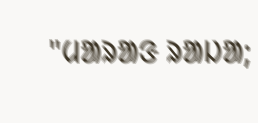"ᱢᱟᱨᱟᱝ ᱨᱟᱡᱟ;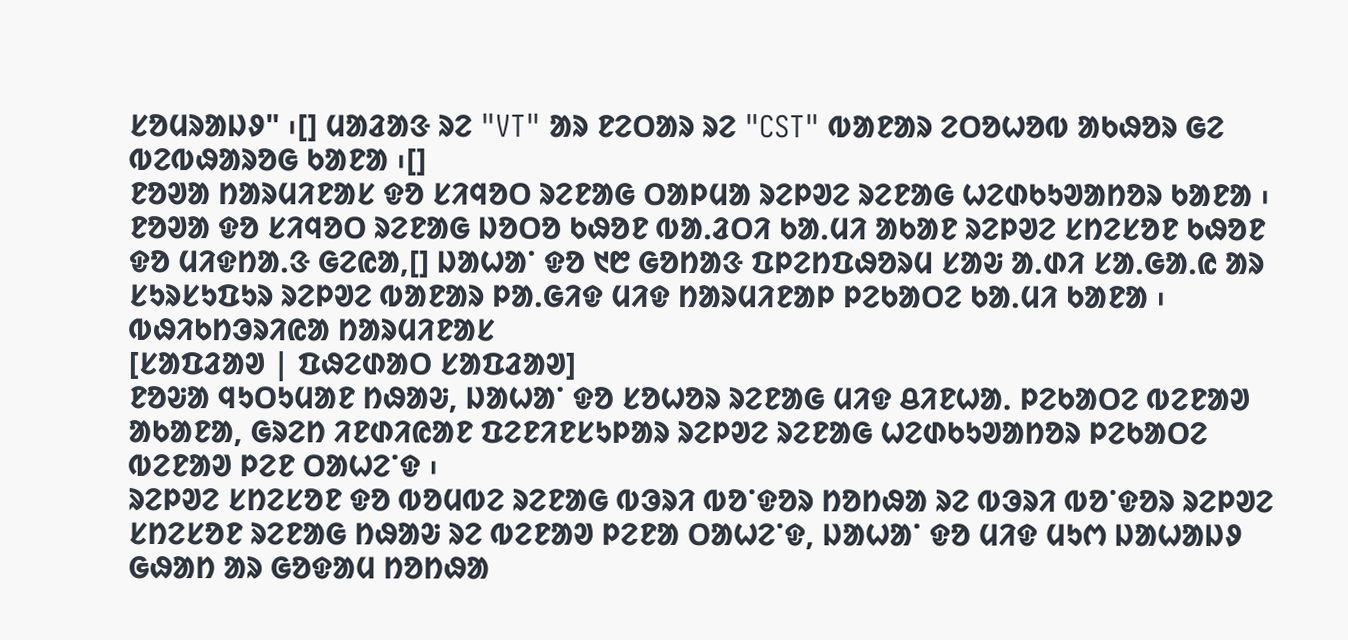ᱥᱚᱢᱨᱟᱡᱽ" ᱾[] ᱢᱟᱲᱟᱝ ᱨᱮ "VT" ᱟᱨ ᱱᱮᱛᱟᱨ ᱨᱮ "CST" ᱵᱟᱱᱟᱨ ᱮᱛᱚᱦᱚᱵ ᱟᱠᱷᱚᱨ ᱜᱮ ᱵᱮᱵᱷᱟᱨᱚᱜ ᱠᱟᱱᱟ ᱾[]
ᱱᱚᱣᱟ ᱴᱟᱨᱢᱤᱱᱟᱥ ᱫᱚ ᱥᱤᱧᱚᱛ ᱨᱮᱱᱟᱜ ᱛᱟᱞᱢᱟ ᱨᱮᱞᱣᱮ ᱨᱮᱱᱟᱜ ᱦᱮᱰᱠᱩᱣᱟᱴᱚᱨ ᱠᱟᱱᱟ ᱾ ᱱᱚᱣᱟ ᱫᱚ ᱥᱤᱧᱚᱛ ᱨᱮᱱᱟᱜ ᱡᱚᱛᱚ ᱠᱷᱚᱱ ᱵᱟᱹᱲᱛᱤ ᱠᱟᱹᱢᱤ ᱟᱠᱟᱱ ᱨᱮᱞᱣᱮ ᱥᱴᱮᱥᱚᱱ ᱠᱷᱚᱱ ᱫᱚ ᱢᱤᱫᱴᱟᱹᱝ ᱜᱮᱭᱟ,[] ᱡᱟᱦᱟᱸ ᱫᱚ ᱑᱘ ᱜᱚᱴᱟᱝ ᱯᱞᱮᱴᱯᱷᱚᱨᱢ ᱥᱟᱶ ᱟᱹᱰᱤ ᱥᱟᱹᱜᱟᱹᱭ ᱟᱨ ᱥᱩᱨᱥᱩᱯᱩᱨ ᱨᱮᱞᱣᱮ ᱵᱟᱱᱟᱨ ᱞᱟᱹᱜᱤᱫ ᱢᱤᱫ ᱴᱟᱨᱢᱤᱱᱟᱞ ᱞᱮᱠᱟᱛᱮ ᱠᱟᱹᱢᱤ ᱠᱟᱱᱟ ᱾
ᱵᱷᱤᱠᱴᱳᱨᱤᱭᱟ ᱴᱟᱨᱢᱤᱱᱟᱥ
[ᱥᱟᱯᱲᱟᱣ | ᱯᱷᱮᱰᱟᱛ ᱥᱟᱯᱲᱟᱣ]
ᱱᱚᱶᱟ ᱧᱩᱛᱩᱢᱟᱱ ᱴᱷᱟᱶ, ᱡᱟᱦᱟᱸ ᱫᱚ ᱥᱚᱦᱚᱨ ᱨᱮᱱᱟᱜ ᱢᱤᱫ ᱪᱤᱱᱦᱟᱹ ᱞᱮᱠᱟᱛᱮ ᱵᱮᱱᱟᱣ ᱟᱠᱟᱱᱟ, ᱜᱨᱮᱴ ᱤᱱᱰᱤᱭᱟᱱ ᱯᱮᱱᱤᱱᱥᱩᱞᱟᱨ ᱨᱮᱞᱣᱮ ᱨᱮᱱᱟᱜ ᱦᱮᱰᱠᱩᱣᱟᱴᱚᱨ ᱞᱮᱠᱟᱛᱮ ᱵᱮᱱᱟᱣ ᱞᱮᱱ ᱛᱟᱦᱮᱸᱫ ᱾
ᱨᱮᱞᱣᱮ ᱥᱴᱮᱥᱚᱱ ᱫᱚ ᱵᱚᱢᱵᱮ ᱨᱮᱱᱟᱜ ᱵᱳᱨᱤ ᱵᱚᱸᱫᱚᱨ ᱴᱚᱴᱷᱟ ᱨᱮ ᱵᱳᱨᱤ ᱵᱚᱸᱫᱚᱨ ᱨᱮᱞᱣᱮ ᱥᱴᱮᱥᱚᱱ ᱨᱮᱱᱟᱜ ᱴᱷᱟᱶ ᱨᱮ ᱵᱮᱱᱟᱣ ᱞᱮᱱᱟ ᱛᱟᱦᱮᱸᱫ, ᱡᱟᱦᱟᱸ ᱫᱚ ᱢᱤᱫ ᱢᱩᱬ ᱡᱟᱦᱟᱡᱽ ᱜᱷᱟᱴ ᱟᱨ ᱜᱚᱫᱟᱢ ᱴᱚᱴᱷᱟ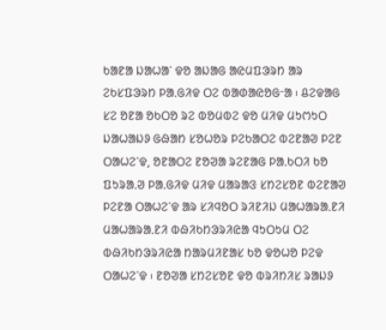ᱠᱟᱱᱟ ᱡᱟᱦᱟᱸ ᱫᱚ ᱟᱡᱟᱜ ᱟᱭᱢᱯᱳᱨᱴ ᱟᱨ ᱮᱠᱥᱯᱳᱨᱴ ᱞᱟᱹᱜᱤᱫ ᱛᱮ ᱵᱟᱰᱟᱭᱚᱜᱼᱟ ᱾ ᱪᱮᱫᱟᱜ ᱥᱮ ᱚᱱᱟ ᱚᱠᱛᱚ ᱨᱮ ᱵᱚᱢᱵᱮ ᱫᱚ ᱢᱤᱫ ᱢᱩᱬᱩᱛ ᱡᱟᱦᱟᱡᱽ ᱜᱷᱟᱴ ᱥᱚᱦᱚᱨ ᱞᱮᱠᱟᱛᱮ ᱵᱮᱱᱟᱣ ᱞᱮᱱ ᱛᱟᱦᱮᱸᱫ, ᱚᱱᱟᱛᱮ ᱱᱚᱣᱟ ᱨᱮᱱᱟᱜ ᱞᱟᱹᱠᱛᱤ ᱠᱚ ᱯᱩᱨᱟᱹᱣ ᱞᱟᱹᱜᱤᱫ ᱢᱤᱫ ᱢᱟᱨᱟᱝ ᱥᱴᱮᱥᱚᱱ ᱵᱮᱱᱟᱣ ᱞᱮᱱᱟ ᱛᱟᱦᱮᱸᱫ ᱟᱨ ᱥᱤᱧᱚᱛ ᱨᱤᱱᱤᱡ ᱢᱟᱦᱟᱨᱟᱹᱱᱤ ᱢᱟᱦᱟᱨᱟᱹᱱᱤ ᱵᱷᱤᱠᱴᱳᱨᱤᱭᱟ ᱧᱩᱛᱩᱢ ᱛᱮ ᱵᱷᱤᱠᱴᱳᱨᱤᱭᱟ ᱴᱟᱨᱢᱤᱱᱟᱥ ᱠᱚ ᱫᱚᱦᱚ ᱞᱮᱫ ᱛᱟᱦᱮᱸᱫ ᱾ ᱱᱚᱣᱟ ᱥᱴᱮᱥᱚᱱ ᱫᱚ ᱵᱨᱤᱴᱤᱥ ᱨᱟᱡᱽ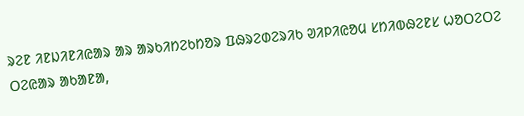ᱨᱮᱱ ᱤᱱᱡᱤᱱᱤᱭᱟᱨ ᱟᱨ ᱟᱨᱠᱤᱴᱮᱠᱴᱚᱨ ᱯᱷᱨᱮᱰᱮᱨᱤᱠ ᱣᱤᱞᱤᱭᱚᱢ ᱥᱴᱤᱵᱷᱮᱱᱥ ᱦᱚᱛᱮᱛᱮ ᱛᱮᱭᱟᱨ ᱟᱠᱟᱱᱟ,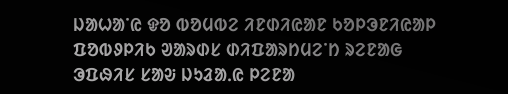ᱡᱟᱦᱟᱸᱭ ᱫᱚ ᱵᱚᱢᱵᱮ ᱤᱱᱰᱤᱭᱟᱱ ᱠᱚᱞᱳᱱᱤᱭᱟᱞ ᱯᱚᱵᱽᱞᱤᱠ ᱣᱟᱨᱰᱥ ᱰᱤᱯᱟᱨᱴᱢᱮᱸᱴ ᱨᱮᱱᱟᱜ ᱳᱯᱷᱤᱥ ᱥᱟᱶ ᱡᱩᱲᱟᱹᱭ ᱞᱮᱱᱟ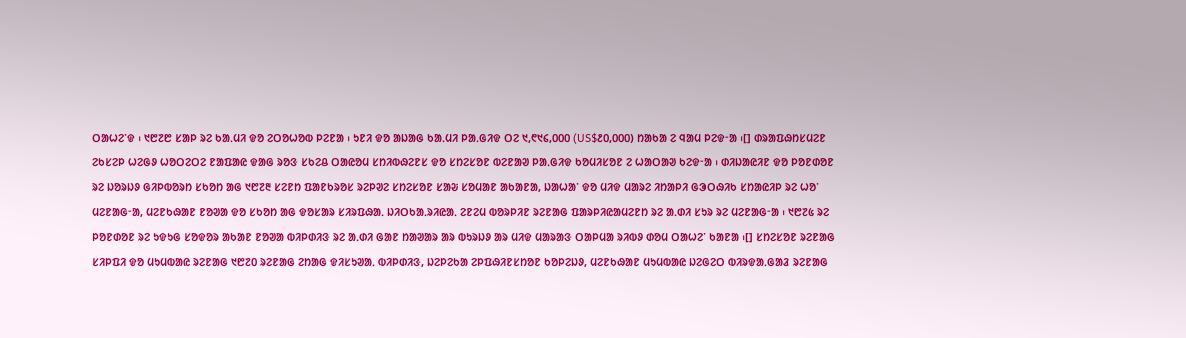ᱛᱟᱦᱮᱸᱫ ᱾ ᱑᱘᱗᱘ ᱥᱟᱞ ᱨᱮ ᱠᱟᱹᱢᱤ ᱫᱚ ᱮᱛᱚᱦᱚᱵ ᱞᱮᱱᱟ ᱾ ᱩᱱᱤ ᱫᱚ ᱟᱡᱟᱜ ᱠᱟᱹᱢᱤ ᱞᱟᱹᱜᱤᱫ ᱛᱮ ᱑,᱖᱑᱔,᱐᱐᱐ (US$᱒᱐,᱐᱐᱐) ᱴᱟᱠᱟ ᱮ ᱧᱟᱢ ᱞᱮᱫᱼᱟ ᱾[] ᱰᱨᱟᱯᱷᱴᱥᱢᱮᱱ ᱮᱠᱥᱮᱞ ᱦᱮᱜᱽ ᱦᱚᱛᱮᱛᱮ ᱱᱟᱯᱟᱭ ᱫᱟᱜ ᱨᱚᱝ ᱥᱠᱮᱪ ᱛᱟᱭᱚᱢ ᱥᱴᱤᱵᱷᱮᱱᱥ ᱫᱚ ᱥᱴᱮᱥᱚᱱ ᱵᱮᱱᱟᱣ ᱞᱟᱹᱜᱤᱫ ᱠᱚᱢᱤᱥᱚᱱ ᱮ ᱦᱟᱛᱟᱣ ᱠᱮᱫᱼᱟ ᱾ ᱰᱤᱡᱟᱭᱤᱱ ᱫᱚ ᱞᱚᱱᱰᱚᱱ ᱨᱮ ᱡᱚᱨᱡᱽ ᱜᱤᱞᱵᱚᱨᱴ ᱥᱠᱚᱴ ᱟᱜ ᱑᱘᱗᱓ ᱥᱮᱱᱴ ᱯᱟᱱᱠᱨᱚᱥ ᱨᱮᱞᱣᱮ ᱥᱴᱮᱥᱚᱱ ᱥᱟᱶ ᱥᱚᱢᱟᱱ ᱟᱠᱟᱱᱟ, ᱡᱟᱦᱟᱸ ᱫᱚ ᱢᱤᱫ ᱢᱟᱨᱮ ᱤᱴᱟᱞᱤ ᱜᱳᱛᱷᱤᱠ ᱥᱴᱟᱭᱤᱞ ᱨᱮ ᱦᱚᱸ ᱢᱮᱱᱟᱜᱼᱟ, ᱢᱮᱱᱠᱷᱟᱱ ᱱᱚᱣᱟ ᱫᱚ ᱥᱠᱚᱴ ᱟᱜ ᱫᱚᱥᱟᱨ ᱥᱤᱨᱯᱷᱟᱹ ᱡᱤᱛᱠᱟᱹᱨᱤᱭᱟᱹ ᱮᱱᱮᱢ ᱵᱚᱨᱞᱤᱱ ᱨᱮᱱᱟᱜ ᱯᱟᱨᱞᱤᱭᱟᱢᱮᱱᱴ ᱨᱮ ᱟᱹᱰᱤ ᱥᱩᱨ ᱨᱮ ᱢᱮᱱᱟᱜᱼᱟ ᱾ ᱑᱘᱗᱕ ᱨᱮ ᱞᱚᱱᱰᱚᱱ ᱨᱮ ᱩᱫᱩᱜ ᱥᱚᱫᱚᱨ ᱟᱠᱟᱱ ᱱᱚᱣᱟ ᱵᱤᱞᱰᱤᱝ ᱨᱮ ᱟᱹᱰᱤ ᱜᱟᱱ ᱴᱟᱣᱟᱨ ᱟᱨ ᱵᱩᱨᱡᱽ ᱟᱨ ᱢᱤᱫ ᱢᱟᱨᱟᱝ ᱛᱟᱞᱢᱟ ᱨᱤᱵᱽ ᱰᱚᱢ ᱛᱟᱦᱮᱸ ᱠᱟᱱᱟ ᱾[] ᱥᱴᱮᱥᱚᱱ ᱨᱮᱱᱟᱜ ᱥᱤᱞᱯᱤ ᱫᱚ ᱢᱩᱢᱵᱟᱭ ᱨᱮᱱᱟᱜ ᱑᱘᱗᱐ ᱨᱮᱱᱟᱜ ᱮᱴᱟᱜ ᱫᱤᱥᱩᱣᱟᱹ ᱵᱤᱞᱰᱤᱝ, ᱡᱮᱞᱮᱠᱟ ᱮᱞᱯᱷᱤᱱᱥᱴᱚᱱ ᱠᱚᱞᱮᱡᱽ, ᱢᱮᱱᱠᱷᱟᱱ ᱢᱩᱢᱵᱟᱭ ᱡᱮᱜᱮᱛ ᱵᱤᱨᱫᱟᱹᱜᱟᱲ ᱨᱮᱱᱟᱜ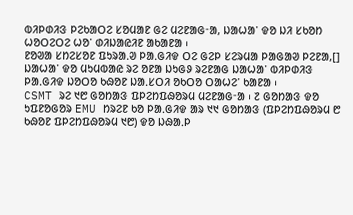ᱵᱤᱞᱰᱤᱝ ᱞᱮᱠᱟᱛᱮ ᱥᱚᱢᱟᱱ ᱜᱮ ᱢᱮᱱᱟᱜᱼᱟ, ᱡᱟᱦᱟᱸ ᱫᱚ ᱡᱤ ᱥᱠᱚᱴ ᱦᱚᱛᱮᱛᱮ ᱦᱚᱸ ᱰᱤᱡᱟᱭᱤᱱ ᱟᱠᱟᱱᱟ ᱾
ᱱᱚᱣᱟ ᱥᱴᱮᱥᱚᱱ ᱯᱩᱨᱟᱹᱣ ᱞᱟᱹᱜᱤᱫ ᱛᱮ ᱜᱮᱞ ᱥᱮᱨᱢᱟ ᱞᱟᱜᱟᱣ ᱞᱮᱱᱟ,[] ᱡᱟᱦᱟᱸ ᱫᱚ ᱢᱩᱢᱵᱟᱭ ᱨᱮ ᱚᱱᱟ ᱡᱩᱜᱽ ᱨᱮᱱᱟᱜ ᱡᱟᱦᱟᱸ ᱵᱤᱞᱰᱤᱝ ᱞᱟᱹᱜᱤᱫ ᱡᱚᱛᱚ ᱠᱷᱚᱱ ᱡᱟᱹᱥᱛᱤ ᱚᱠᱛᱚ ᱛᱟᱦᱮᱸ ᱠᱟᱱᱟ ᱾
CSMT ᱨᱮ ᱑᱘ ᱜᱚᱴᱟᱝ ᱯᱞᱮᱴᱯᱷᱚᱨᱢ ᱢᱮᱱᱟᱜᱼᱟ ᱾ ᱗ ᱜᱚᱴᱟᱝ ᱫᱚ ᱩᱯᱱᱚᱜᱚᱨ EMU ᱴᱨᱮᱱ ᱠᱚ ᱞᱟᱹᱜᱤᱫ ᱟᱨ ᱑᱑ ᱜᱚᱴᱟᱝ (ᱯᱞᱮᱴᱯᱷᱚᱨᱢ ᱘ ᱠᱷᱚᱱ ᱯᱞᱮᱴᱯᱷᱚᱨᱢ ᱑᱘) ᱫᱚ ᱡᱷᱟᱹᱞ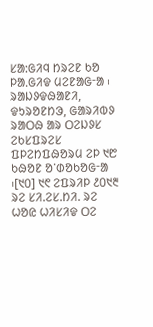ᱥᱟ:ᱜᱤᱧ ᱴᱨᱮᱱ ᱠᱚ ᱞᱟᱹᱜᱤᱫ ᱢᱮᱱᱟᱜᱼᱟ ᱾ ᱨᱟᱡᱽᱫᱷᱟᱱᱤ, ᱫᱩᱨᱚᱱᱴᱳ, ᱜᱟᱨᱤᱵᱽ ᱨᱟᱛᱷ ᱟᱨ ᱛᱮᱡᱽᱥ ᱮᱠᱥᱯᱨᱮᱥ ᱯᱞᱮᱴᱯᱷᱚᱨᱢ ᱮᱞ ᱑᱘ ᱠᱷᱚᱱ ᱚᱸᱰᱚᱠᱚᱜᱼᱟ ᱾[᱑᱐] ᱑᱖ ᱮᱯᱨᱤᱞ ᱒᱐᱑᱓ ᱨᱮ ᱥᱤ.ᱮᱥ.ᱴᱤ. ᱨᱮ ᱦᱚᱭ ᱦᱤᱥᱤᱫ ᱛᱮ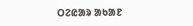ᱛᱮᱭᱟᱨ ᱟᱠᱟᱱ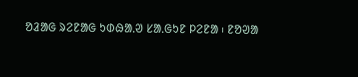ᱚᱲᱟᱜ ᱨᱮᱱᱟᱜ ᱩᱰᱷᱟᱹᱣ ᱥᱟᱹᱜᱩᱱ ᱞᱮᱱᱟ ᱾ ᱱᱚᱣᱟ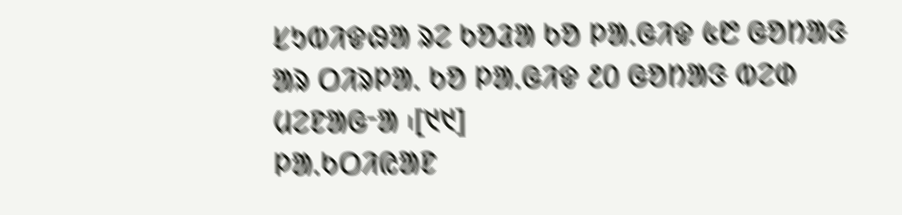ᱥᱩᱵᱤᱫᱷᱟ ᱨᱮ ᱠᱚᱲᱟ ᱠᱚ ᱞᱟᱹᱜᱤᱫ ᱕᱘ ᱜᱚᱴᱟᱝ ᱟᱨ ᱛᱤᱨᱞᱟᱹ ᱠᱚ ᱞᱟᱹᱜᱤᱫ ᱒᱐ ᱜᱚᱴᱟᱝ ᱵᱮᱰ ᱢᱮᱱᱟᱜᱼᱟ ᱾[᱑᱑]
ᱞᱟᱹᱠᱛᱤᱭᱟᱱ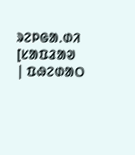ᱨᱮᱞᱜᱟᱹᱰᱤ
[ᱥᱟᱯᱲᱟᱣ | ᱯᱷᱮᱰᱟᱛ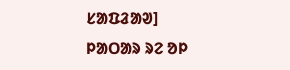ᱥᱟᱯᱲᱟᱣ]
ᱞᱟᱛᱟᱨ ᱨᱮ ᱚᱞ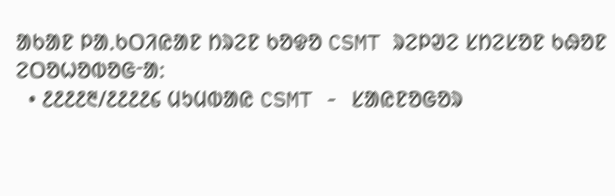ᱟᱠᱟᱱ ᱞᱟᱹᱠᱛᱤᱭᱟᱱ ᱴᱨᱮᱱ ᱠᱚᱫᱚ CSMT ᱨᱮᱞᱣᱮ ᱥᱴᱮᱥᱚᱱ ᱠᱷᱚᱱ ᱮᱛᱚᱦᱚᱵᱚᱜᱼᱟ:
  • ᱒᱒᱒᱒᱓/᱒᱒᱒᱒᱔ ᱢᱩᱢᱵᱟᱭ CSMT - ᱥᱟᱭᱱᱚᱜᱚᱨ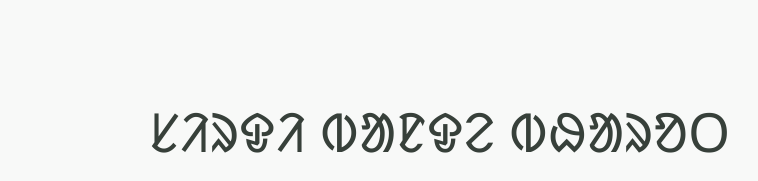ᱥᱤᱨᱫᱤ ᱵᱟᱱᱫᱮ ᱵᱷᱟᱨᱚᱛ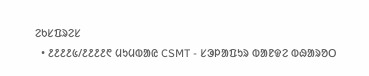ᱮᱠᱥᱯᱨᱮᱥ
  • ᱒᱒᱒᱒᱕/᱒᱒᱒᱒᱖ ᱢᱩᱢᱵᱟᱭ CSMT - ᱥᱳᱞᱟᱯᱩᱨ ᱵᱟᱱᱫᱮ ᱵᱷᱟᱨᱚᱛ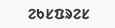ᱮᱠᱥᱯᱨᱮᱥ